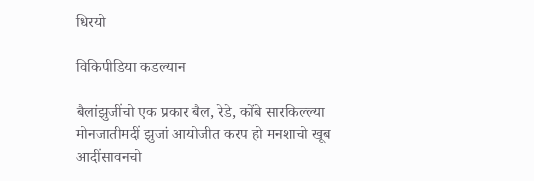धिरयो

विकिपीडिया कडल्यान

बैलांझुजींचो एक प्रकार बैल, रेडे, कोंबे सारकिल्ल्या मोनजातीमदीं झुजां आयोजीत करप हो मनशाचो खूब आदींसावनचो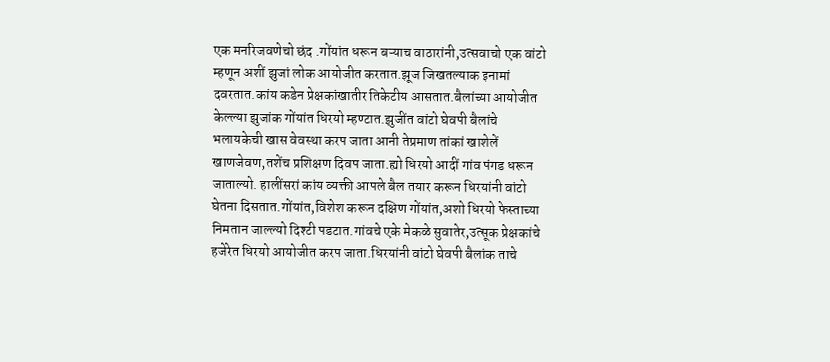एक मनरिजवणेचो छंद .गोंयांत धरून बऱ्याच वाठारांनी,उत्सवाचो एक वांटो म्हणून अशीं झुजां लोक आयोजीत करतात.झूज जिखतल्याक इनामां दवरतात.कांय कडेन प्रेक्षकांखातीर तिकेटीय आसतात.बैलांच्या आयोजीत केल्ल्या झुजांक गोंयांत धिरयो म्हण्टात.झुजींत वांटो घेवपी बैलांचे भलायकेची खास वेवस्था करप जाता आनी तेप्रमाण तांकां खाशेलें खाणजेवण,तशेंच प्रशिक्षण दिवप जाता.ह्यो धिरयो आदीं गांव पंगड धरून जाताल्यो. हालींसरां कांय व्यक्ती आपले बैल तयार करून धिरयांनी वांटो घेतना दिसतात.गोंयांत,विशेश करून दक्षिण गोंयांत,अशो धिरयो फेस्ताच्या निमतान जाल्ल्यो दिश्टी पडटात.गांवचे एके मेकळे सुवातेर,उत्सूक प्रेक्षकांचे हजेरेत धिरयो आयोजीत करप जाता.धिरयांनी वांटो घेवपी बैलांक ताचे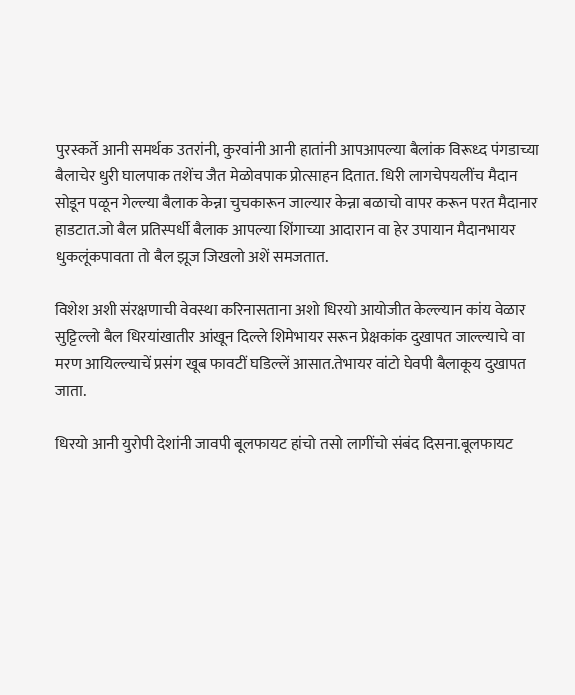पुरस्कर्ते आनी समर्थक उतरांनी, कुरवांनी आनी हातांनी आपआपल्या बैलांक विरूध्द पंगडाच्या बैलाचेर धुरी घालपाक तशेंच जैत मेळोवपाक प्रोत्साहन दितात. धिरी लागचेपयलींच मैदान सोडून पळून गेल्ल्या बैलाक केन्ना चुचकारून जाल्यार केन्ना बळाचो वापर करून परत मैदानार हाडटात.जो बैल प्रतिस्पर्धी बैलाक आपल्या शिंगाच्या आदारान वा हेर उपायान मैदानभायर धुकलूंकपावता तो बैल झूज जिखलो अशें समजतात.

विशेश अशी संरक्षणाची वेवस्था करिनासताना अशो धिरयो आयोजीत केल्ल्यान कांय वेळार सुट्टिल्लो बैल धिरयांखातीर आंखून दिल्ले शिमेभायर सरून प्रेक्षकांक दुखापत जाल्ल्याचे वा मरण आयिल्ल्याचें प्रसंग खूब फावटीं घडिल्लें आसात.तेभायर वांटो घेवपी बैलाकूय दुखापत जाता.

धिरयो आनी युरोपी देशांनी जावपी बूलफायट हांचो तसो लागींचो संबंद दिसना.बूलफायट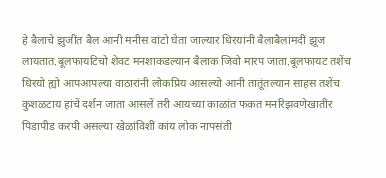हे बैलाचे झुजींत बैल आनी मनीस वांटो घेता जाल्यार धिरयांनी बैलाबैलांमदीं झूज लायतात.बूलफायटिचो शेवट मनशाकडल्यान बैलाक जिवो मारप जाता.बूलफायट तशेंच धिरयो ह्यो आपआपल्या वाठारांनी लोकप्रिय आसल्यो आनी तातूंतल्यान साहस तशेंच कुशळटाय हांचें दर्शन जाता आसलें तरी आयच्या काळांत फकत मनरिझवणेखातीर पिडापीड करपी असल्या खेळांविशीं कांय लोक नापसंती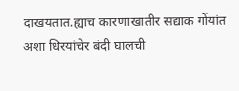दाखयतात.ह्याच कारणाखातीर सद्याक गोंयांत अशा धिरयांचेर बंदी घालची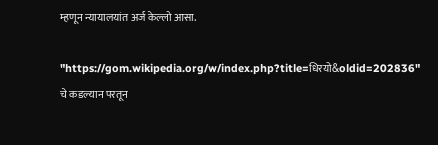म्हणून न्यायालयांत अर्ज केल्लो आसा.

"https://gom.wikipedia.org/w/index.php?title=धिरयो&oldid=202836" चे कडल्यान परतून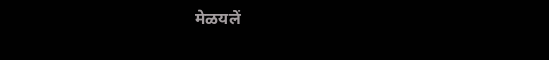मेळयलें